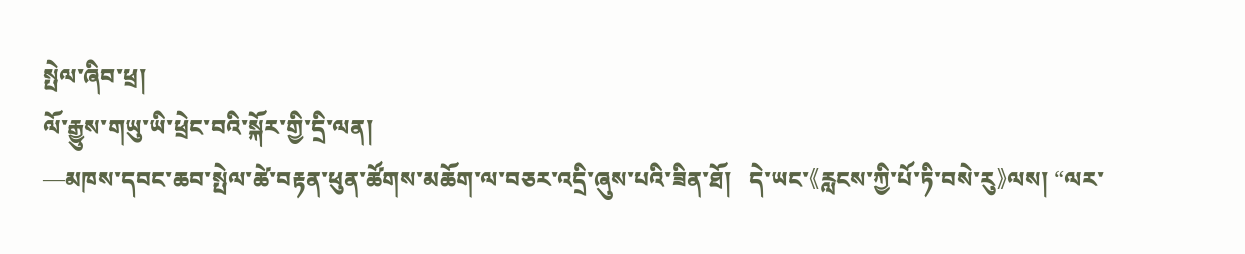སྤེལ་ཞིབ་ཕྲ།
ལོ་རྒྱུས་གཡུ་ཡི་ཕྲེང་བའི་སྐོར་གྱི་དྲི་ལན།
—མཁས་དབང་ཆབ་སྤེལ་ཚེ་བརྟན་ཕུན་ཚོགས་མཆོག་ལ་བཅར་འདྲི་ཞུས་པའི་ཟིན་ཐོ།   དེ་ཡང་《རླངས་ཀྱི་པོ་ཏི་བསེ་རུ》ལས། “ལར་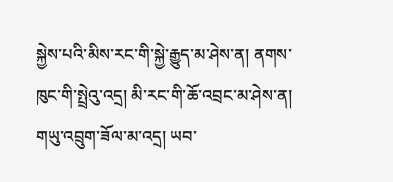སྐྱེས་པའི་མིས་རང་གི་སྐྱེ་རྒྱུད་མ་ཤེས་ན། ནགས་ཁུང་གི་སྤྲེའུ་འདྲ། མི་རང་གི་ཆོ་འབྲང་མ་ཤེས་ན། གཡུ་འབྲུག་ཟོལ་མ་འདྲ། ཡབ་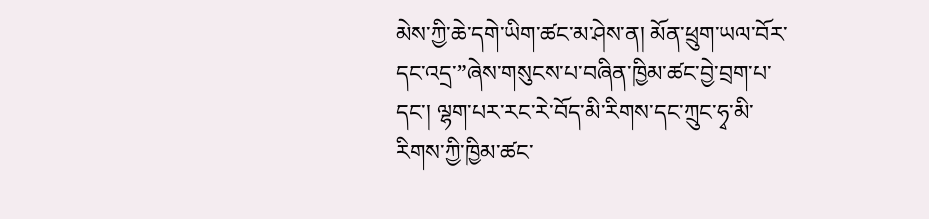མེས་ཀྱི་ཆེ་དགེ་ཡིག་ཚང་མ་ཤེས་ན། མོན་ཕྲུག་ཡལ་བོར་དང་འདྲ་”ཞེས་གསུངས་པ་བཞིན་ཁྱིམ་ཚང་བྱེ་བྲག་པ་དང་། ལྷག་པར་རང་རེ་བོད་མི་རིགས་དང་ཀྲུང་ཧྭ་མི་རིགས་ཀྱི་ཁྱིམ་ཚང་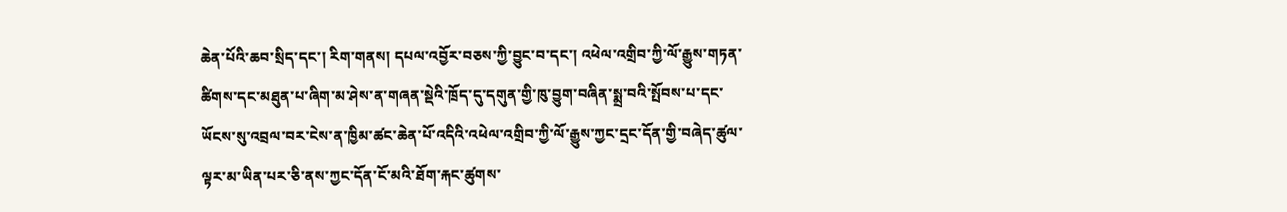ཆེན་པོའི་ཆབ་སྲིད་དང་། རིག་གནས། དཔལ་འབྱོར་བཅས་ཀྱི་བྱུང་བ་དང་། འཕེལ་འགྲིབ་ཀྱི་ལོ་རྒྱུས་གཏན་ཚིགས་དང་མཐུན་པ་ཞིག་མ་ཤེས་ན་གཞན་སྡེའི་ཁྲོད་དུ་དགུན་གྱི་ཁུ་བྱུག་བཞིན་སྨྲ་བའི་སྤོབས་པ་དང་ཡོངས་སུ་འབྲལ་བར་ངེས་ན་ཁྱིམ་ཚང་ཆེན་པོ་འདིའི་འཕེལ་འགྲིབ་ཀྱི་ལོ་རྒྱུས་ཀྱང་དྲང་དོན་གྱི་བཞེད་ཚུལ་ལྟར་མ་ཡིན་པར་ཅི་ནས་ཀྱང་དོན་ངོ་མའི་ཐོག་རྐང་ཚུགས་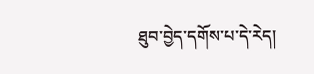ཐུབ་བྱེད་དགོས་པ་དེ་རེད།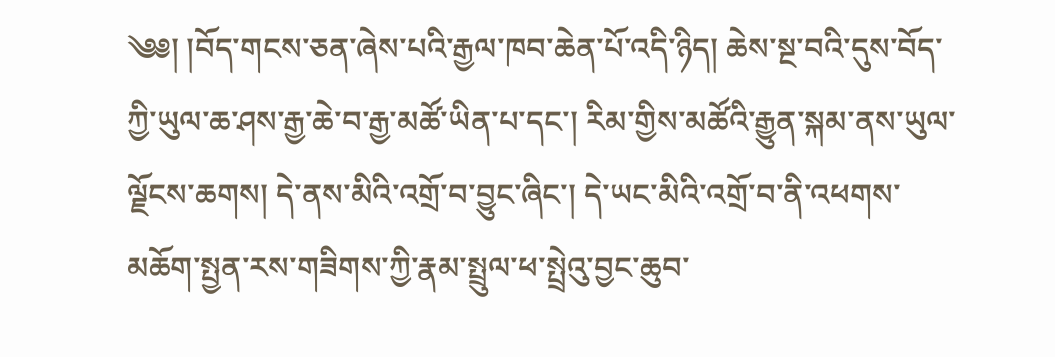༄༅། །བོད་གངས་ཅན་ཞེས་པའི་རྒྱལ་ཁབ་ཆེན་པོ་འདི་ཉིད། ཆེས་སྔ་བའི་དུས་བོད་ཀྱི་ཡུལ་ཆ་ཤས་རྒྱ་ཆེ་བ་རྒྱ་མཚོ་ཡིན་པ་དང་། རིམ་གྱིས་མཚོའི་རྒྱུན་སྐམ་ནས་ཡུལ་ལྗོངས་ཆགས། དེ་ནས་མིའི་འགྲོ་བ་བྱུང་ཞིང་། དེ་ཡང་མིའི་འགྲོ་བ་ནི་འཕགས་མཆོག་སྤྱན་རས་གཟིགས་ཀྱི་རྣམ་སྤྲུལ་ཕ་སྤྲེའུ་བྱང་ཆུབ་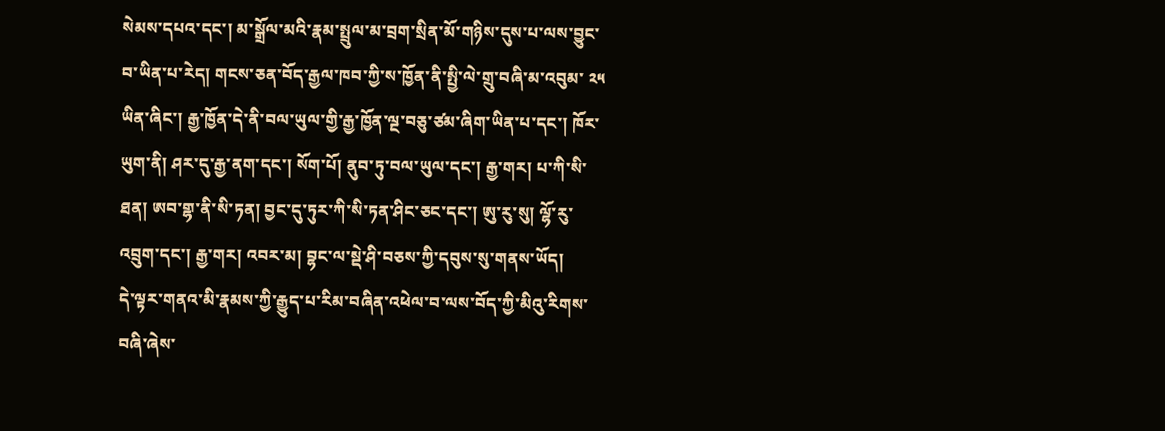སེམས་དཔའ་དང་། མ་སྒྲོལ་མའི་རྣམ་སྤྲུལ་མ་བྲག་སྲིན་མོ་གཉིས་དུས་པ་ལས་བྱུང་བ་ཡིན་པ་རེད། གངས་ཅན་བོད་རྒྱལ་ཁབ་ཀྱི་ས་ཁྱོན་ནི་སྤྱི་ལེ་གྲུ་བཞི་མ་འབུམ་ ༢༥ ཡིན་ཞིང་། རྒྱ་ཁྱོན་དེ་ནི་བལ་ཡུལ་གྱི་རྒྱ་ཁྱོན་ལྔ་བཅུ་ཙམ་ཞིག་ཡིན་པ་དང་། ཁོར་ཡུག་ནི། ཤར་དུ་རྒྱ་ནག་དང་། སོག་པོ། ནུབ་ཏུ་བལ་ཡུལ་དང་། རྒྱ་གར། པ་ཀི་སི་ཐན། ཨབ་གྷ་ནི་སི་ཏན། བྱང་དུ་ཏུར་ཀི་སི་ཏན་ཤིང་ཅང་དང་། ཨུ་རུ་སུ། ལྷོ་རུ་འབྲུག་དང་། རྒྱ་གར། འབར་མ། བྷང་ལ་སྡེ་ཤི་བཅས་ཀྱི་དབུས་སུ་གནས་ཡོད།
དེ་ལྟར་གནའ་མི་རྣམས་ཀྱི་རྒྱུད་པ་རིམ་བཞིན་འཕེལ་བ་ལས་བོད་ཀྱི་མིའུ་རིགས་བཞི་ཞེས་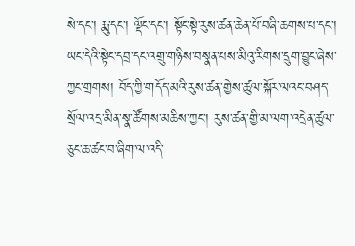སེ་དང་། རྨུ་དང་། ལྡོང་དང་། སྟོང་སྟེ་རུས་ཚན་ཆེན་པོ་བཞི་ཆགས་པ་དང་། ཡང་དེའི་སྟེང་དབྲ་དང་འགྲུ་གཉིས་བསྣན་པས་མིའུ་རིགས་དྲུག་བྱུང་ཞེས་ཀྱང་གྲགས། བོད་ཀྱི་གདོད་མའི་རུས་ཚན་གྱེས་ཚུལ་སྐོར་ལའང་བཤད་སྲོལ་འདྲ་མིན་སྣ་ཚོགས་མཆིས་ཀྱང་། རུས་ཚན་གྱི་མ་ལག་འདྲེན་ཚུལ་ཅུང་ཆ་ཚང་བ་ཞིག་ལ་འདི་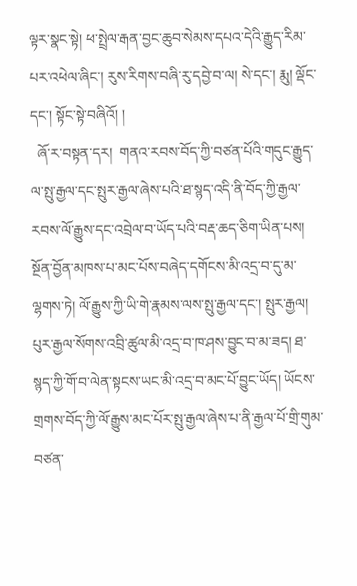ལྟར་སྣང་སྟེ། ཕ་སྤྲེལ་རྒན་བྱང་ཆུབ་སེམས་དཔའ་དེའི་རྒྱུད་རིམ་པར་འཕེལ་ཞིང་། རུས་རིགས་བཞི་རུ་དབྱེ་བ་ལ། སེ་དང་། རྨུ། ལྡོང་དང་། སྟོང་སྟེ་བཞིའོ། །
  ཞོ་ར་བསྟན་དར།  གནའ་རབས་བོད་ཀྱི་བཙན་པོའི་གདུང་རྒྱུད་ལ་སྤུ་རྒྱལ་དང་སྤུར་རྒྱལ་ཞེས་པའི་ཐ་སྙད་འདི་ནི་བོད་ཀྱི་རྒྱལ་རབས་ལོ་རྒྱུས་དང་འབྲེལ་བ་ཡོད་པའི་བརྡ་ཆད་ཅིག་ཡིན་པས། སྔོན་བྱོན་མཁས་པ་མང་པོས་བཞེད་དགོངས་མི་འདྲ་བ་དུ་མ་ལྷགས་ཏེ། ལོ་རྒྱུས་ཀྱི་ཡི་གེ་རྣམས་ལས་སྤུ་རྒྱལ་དང་། སྤུར་རྒྱལ། པུར་རྒྱལ་སོགས་འབྲི་ཚུལ་མི་འདྲ་བ་ཁ་ཤས་བྱུང་བ་མ་ཟད། ཐ་སྙད་ཀྱི་གོ་བ་ལེན་སྟངས་ཡང་མི་འདྲ་བ་མང་པོ་བྱུང་ཡོད། ཡོངས་གྲགས་བོད་ཀྱི་ལོ་རྒྱུས་མང་པོར་སྤུ་རྒྱལ་ཞེས་པ་ནི་རྒྱལ་པོ་གྲི་གུམ་བཙན་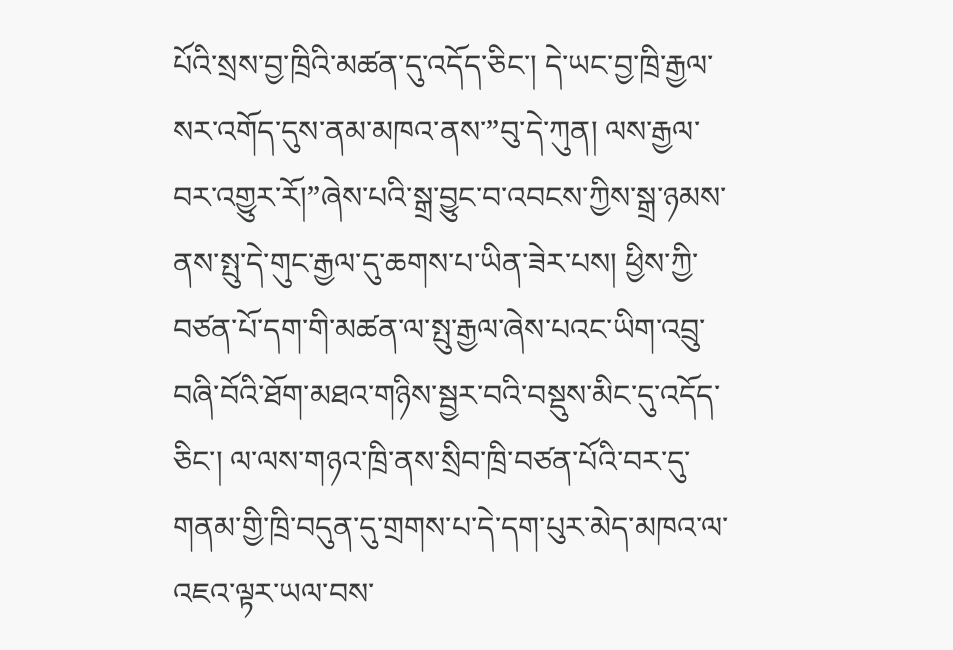པོའི་སྲས་བྱ་ཁྲིའི་མཚན་དུ་འདོད་ཅིང་། དེ་ཡང་བྱ་ཁྲི་རྒྱལ་སར་འགོད་དུས་ནམ་མཁའ་ནས་”བུ་དེ་ཀུན། ལས་རྒྱལ་བར་འགྱུར་རོ།”ཞེས་པའི་སྒྲ་བྱུང་བ་འབངས་ཀྱིས་སྒྲ་ཉམས་ནས་སྤུ་དེ་གུང་རྒྱལ་དུ་ཆགས་པ་ཡིན་ཟེར་པས། ཕྱིས་ཀྱི་བཙན་པོ་དག་གི་མཚན་ལ་སྤུ་རྒྱལ་ཞེས་པའང་ཡིག་འབྲུ་བཞི་བོའི་ཐོག་མཐའ་གཉིས་སྦྱར་བའི་བསྡུས་མིང་དུ་འདོད་ཅིང་། ལ་ལས་གཉའ་ཁྲི་ནས་སྲིབ་ཁྲི་བཙན་པོའི་བར་དུ་གནམ་གྱི་ཁྲི་བདུན་དུ་གྲགས་པ་དེ་དག་པུར་མེད་མཁའ་ལ་འཇའ་ལྟར་ཡལ་བས་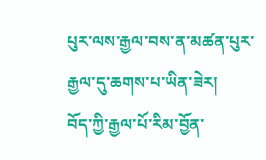པུར་ལས་རྒྱལ་བས་ན་མཚན་པུར་རྒྱལ་དུ་ཆགས་པ་ཡིན་ཟེར།
བོད་ཀྱི་རྒྱལ་པོ་རིམ་བྱོན་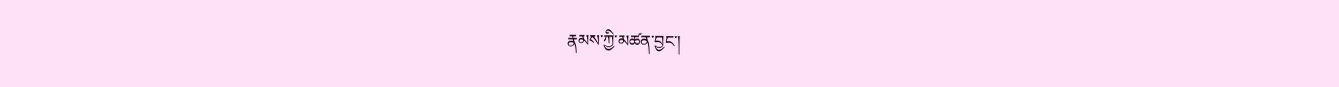རྣམས་ཀྱི་མཚན་བྱང་།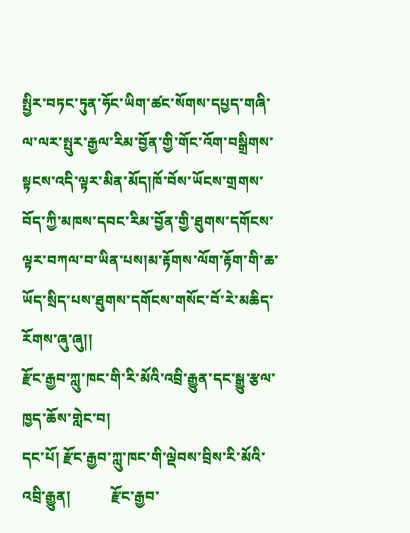སྤྱིར་བཏང་ཏུན་ཧོང་ཡིག་ཚང་སོགས་དཔྱད་གཞི་ལ་ལར་སྤུར་རྒྱལ་རིམ་བྱོན་གྱི་གོང་འོག་བསྒྲིགས་སྟངས་འདི་ལྟར་མིན་མོད།ཁོ་བོས་ཡོངས་གྲགས་བོད་ཀྱི་མཁས་དབང་རིམ་བྱོན་གྱི་ཐུགས་དགོངས་ལྟར་བཀལ་བ་ཡིན་པས།མ་རྟོགས་ལོག་རྟོག་གི་ཆ་ཡོད་སྲིད་པས་ཐུགས་དགོངས་གསོང་བོ་རེ་མཆིད་རོགས་ཞུ་ཞུ།།
རྫོང་རྒྱབ་ཀླུ་ཁང་གི་རི་མོའི་འབྲི་རྒྱུན་དང་སྒྱུ་རྩལ་ཁྱད་ཆོས་གླེང་བ།
དང་པོ། རྫོང་རྒྱབ་ཀླུ་ཁང་གི་ལྡེབས་བྲིས་རི་མོའི་འབྲི་རྒྱུན།           རྫོང་རྒྱབ་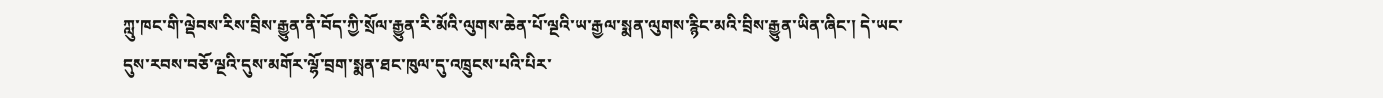ཀླུ་ཁང་གི་ལྡེབས་རིས་བྲིས་རྒྱུན་ནི་བོད་ཀྱི་སྲོལ་རྒྱུན་རི་མོའི་ལུགས་ཆེན་པོ་ལྔའི་ཡ་རྒྱལ་སྨན་ལུགས་རྙིང་མའི་བྲིས་རྒྱུན་ཡིན་ཞིང་། དེ་ཡང་དུས་རབས་བཅོ་ལྔའི་དུས་མགོར་ལྷོ་བྲག་སྨན་ཐང་ཁུལ་དུ་འཁྲུངས་པའི་པིར་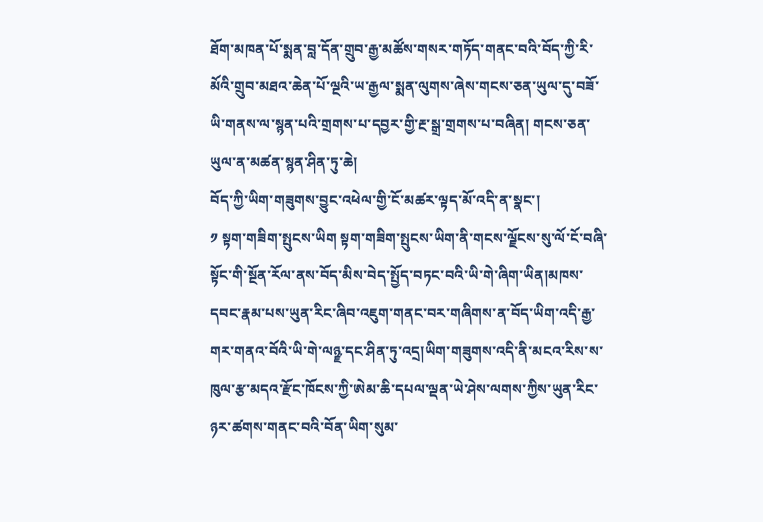ཐོག་མཁན་པོ་སྨན་བླ་དོན་གྲུབ་རྒྱ་མཚོས་གསར་གཏོད་གནང་བའི་བོད་ཀྱི་རི་མོའི་གྲུབ་མཐའ་ཆེན་པོ་ལྔའི་ཡ་རྒྱལ་སྨན་ལུགས་ཞེས་གངས་ཅན་ཡུལ་དུ་བཟོ་ཡི་གནས་ལ་སྙན་པའི་གྲགས་པ་དབྱར་གྱི་རྔ་སྒྲ་གྲགས་པ་བཞིན། གངས་ཅན་ཡུལ་ན་མཚན་སྙན་ཤིན་ཏུ་ཆེ།
བོད་ཀྱི་ཡིག་གཟུགས་བྱུང་འཕེལ་གྱི་ངོ་མཚར་ལྟད་མོ་འདི་ན་སྣང་།
༡ སྟག་གཟིག་སྤུངས་ཡིག སྟག་གཟིག་སྤུངས་ཡིག་ནི་གངས་ལྗོངས་སུ་ལོ་ངོ་བཞི་སྟོང་གི་སྔོན་རོལ་ནས་བོད་མིས་བེད་སྤྱོད་བཏང་བའི་ཡི་གེ་ཞིག་ཡིན།མཁས་དབང་རྣམ་པས་ཡུན་རིང་ཞིབ་འཇུག་གནང་བར་གཞིགས་ན་བོད་ཡིག་འདི་རྒྱ་གར་གནའ་བོའི་ཡི་གེ་ལཉྫ་དང་ཤིན་ཏུ་འདྲ།ཡིག་གཟུགས་འདི་ནི་མངའ་རིས་ས་ཁུལ་རྩ་མདའ་རྫོང་ཁོངས་ཀྱི་ཨེམ་ཆི་དཔལ་ལྡན་ཡེ་ཤེས་ལགས་ཀྱིས་ཡུན་རིང་ཉར་ཚགས་གནང་བའི་བོན་ཡིག་སུམ་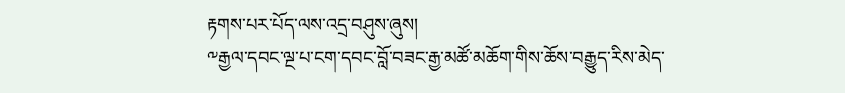རྟགས་པར་པོད་ལས་འདྲ་བཤུས་ཞུས།
༸རྒྱལ་དབང་ལྔ་པ་ངག་དབང་བློ་བཟང་རྒྱ་མཚོ་མཆོག་གིས་ཆོས་བརྒྱུད་རིས་མེད་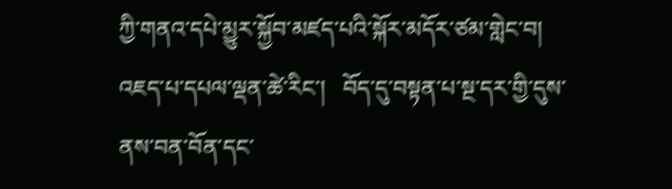ཀྱི་གནའ་དཔེ་མྱུར་སྐྱོབ་མཛད་པའི་སྐོར་མདོར་ཙམ་གླེང་བ།   འཇད་པ་དཔལ་ལྡན་ཚེ་རིང་།   བོད་དུ་བསྟན་པ་སྔ་དར་གྱི་དུས་ནས་བན་བོན་དང་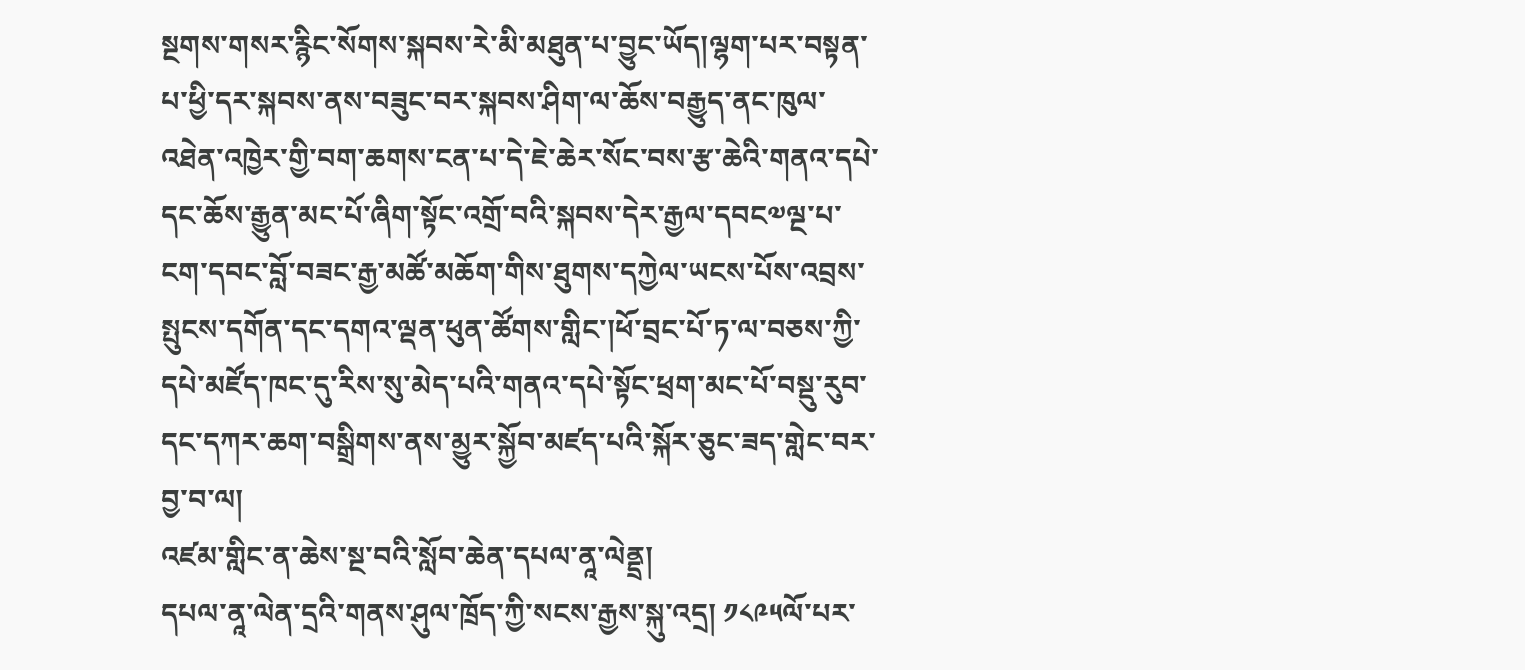སྔགས་གསར་རྙིང་སོགས་སྐབས་རེ་མི་མཐུན་པ་བྱུང་ཡོད།ལྷག་པར་བསྟན་པ་ཕྱི་དར་སྐབས་ནས་བཟུང་བར་སྐབས་ཤིག་ལ་ཆོས་བརྒྱུད་ནང་ཁུལ་འཐེན་འཁྱེར་གྱི་བག་ཆགས་ངན་པ་དེ་ཇེ་ཆེར་སོང་བས་རྩ་ཆེའི་གནའ་དཔེ་དང་ཆོས་རྒྱུན་མང་པོ་ཞིག་སྟོང་འགྲོ་བའི་སྐབས་དེར་རྒྱལ་དབང༧ལྔ་པ་ངག་དབང་བློ་བཟང་རྒྱ་མཚོ་མཆོག་གིས་ཐུགས་དཀྱེལ་ཡངས་པོས་འབྲས་སྤུངས་དགོན་དང་དགའ་ལྡན་ཕུན་ཚོགས་གླིང་།ཕོ་བྲང་པོ་ཏ་ལ་བཅས་ཀྱི་དཔེ་མཛོད་ཁང་དུ་རིས་སུ་མེད་པའི་གནའ་དཔེ་སྟོང་ཕྲག་མང་པོ་བསྡུ་རུབ་དང་དཀར་ཆག་བསྒྲིགས་ནས་མྱུར་སྐྱོབ་མཛད་པའི་སྐོར་ཅུང་ཟད་གླེང་བར་བྱ་བ་ལ།
འཛམ་གླིང་ན་ཆེས་སྔ་བའི་སློབ་ཆེན་དཔལ་ནཱ་ལེནྡྲ།
དཔལ་ནཱ་ལེན་དྲའི་གནས་ཤུལ་ཁྲོད་ཀྱི་སངས་རྒྱས་སྐུ་འདྲ། ༡༨༩༥ལོ་པར་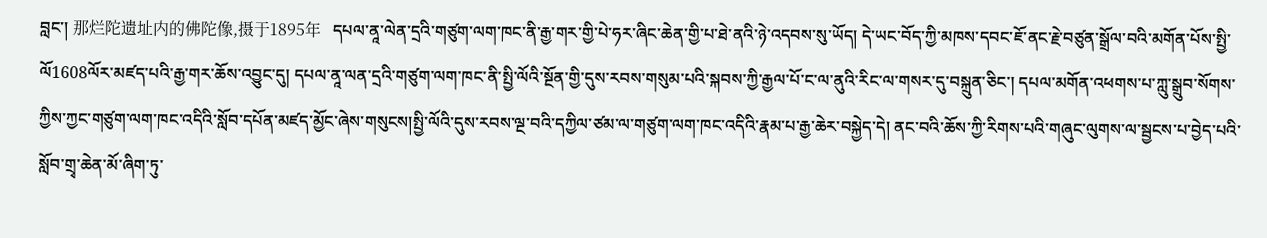བླང་། 那烂陀遗址内的佛陀像,摄于1895年   དཔལ་ནཱ་ལེན་དྲའི་གཙུག་ལག་ཁང་ནི་རྒྱ་གར་གྱི་པེ་ཧར་ཞིང་ཆེན་གྱི་པ་ཐེ་ནའི་ཉེ་འདབས་སུ་ཡོད། དེ་ཡང་བོད་ཀྱི་མཁས་དབང་ཇོ་ནང་རྗེ་བཙུན་སྒྲོལ་བའི་མགོན་པོས་སྤྱི་ལོ1608ལོར་མཛད་པའི་རྒྱ་གར་ཆོས་འབྱུང་དུ། དཔལ་ནཱ་ལན་དྲའི་གཙུག་ལག་ཁང་ནི་སྤྱི་ལོའི་སྔོན་གྱི་དུས་རབས་གསུམ་པའི་སྐབས་ཀྱི་རྒྱལ་པོ་ང་ལ་ནུའི་རིང་ལ་གསར་དུ་བསྐྲུན་ཅིང་། དཔལ་མགོན་འཕགས་པ་ཀླུ་སྒྲུབ་སོགས་ཀྱིས་ཀྱང་གཙུག་ལག་ཁང་འདིའི་སློབ་དཔོན་མཛད་མྱོང་ཞེས་གསུངས།སྤྱི་ལོའི་དུས་རབས་ལྔ་བའི་དཀྱིལ་ཙམ་ལ་གཙུག་ལག་ཁང་འདིའི་རྣམ་པ་རྒྱ་ཆེར་བསྐྱེད་དེ། ནང་བའི་ཆོས་ཀྱི་རིགས་པའི་གཞུང་ལུགས་ལ་སྦྱངས་པ་བྱེད་པའི་སློབ་གྲྭ་ཆེན་མོ་ཞིག་ཏུ་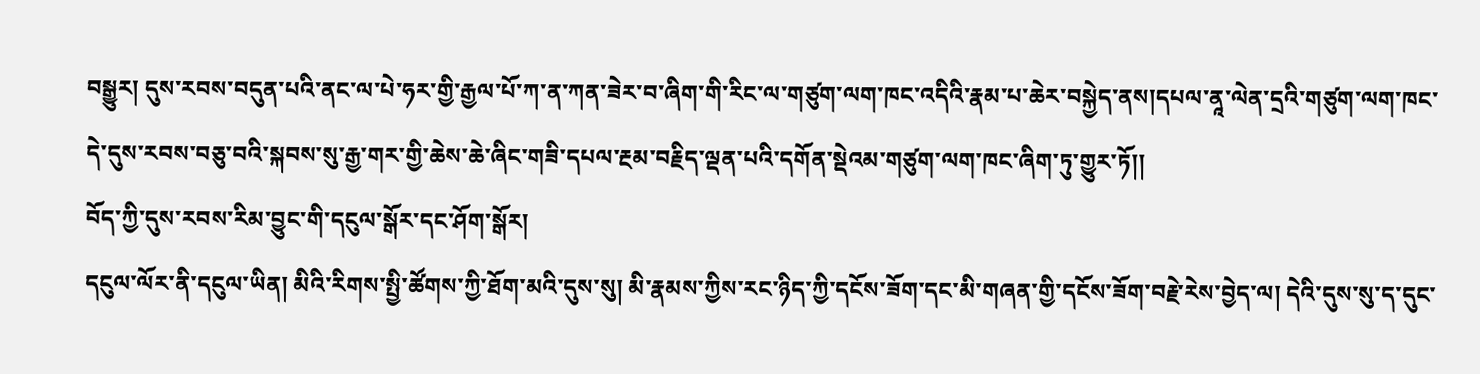བསྒྱུར། དུས་རབས་བདུན་པའི་ནང་ལ་པེ་ཧར་གྱི་རྒྱལ་པོ་ཀ་ན་ཀན་ཟེར་བ་ཞིག་གི་རིང་ལ་གཙུག་ལག་ཁང་འདིའི་རྣམ་པ་ཆེར་བསྐྱེད་ནས།དཔལ་ནཱ་ལེན་དྲའི་གཙུག་ལག་ཁང་དེ་དུས་རབས་བཅུ་བའི་སྐབས་སུ་རྒྱ་གར་གྱི་ཆེས་ཆེ་ཞིང་གཟི་དཔལ་རྔམ་བརྗིད་ལྡན་པའི་དགོན་སྡེའམ་གཙུག་ལག་ཁང་ཞིག་ཏུ་གྱུར་ཏོ།།
བོད་ཀྱི་དུས་རབས་རིམ་བྱུང་གི་དངུལ་སྒོར་དང་ཤོག་སྒོར།
དངུལ་ལོར་ནི་དངུལ་ཡིན། མིའི་རིགས་སྤྱི་ཚོགས་ཀྱི་ཐོག་མའི་དུས་སུ། མི་རྣམས་ཀྱིས་རང་ཉིད་ཀྱི་དངོས་ཟོག་དང་མི་གཞན་གྱི་དངོས་ཟོག་བརྗེ་རེས་བྱེད་ལ། དེའི་དུས་སུ་ད་དུང་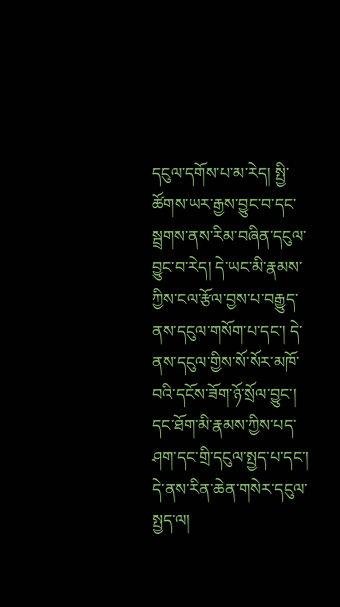དངུལ་དགོས་པ་མ་རེད། སྤྱི་ཚོགས་ཡར་རྒྱས་བྱུང་བ་དང་སྦྲགས་ནས་རིམ་བཞིན་དངུལ་བྱུང་བ་རེད། དེ་ཡང་མི་རྣམས་ཀྱིས་ངལ་རྩོལ་བྱས་པ་བརྒྱུད་ནས་དངུལ་གསོག་པ་དང་། དེ་ནས་དངུལ་གྱིས་སོ་སོར་མཁོ་བའི་དངོས་ཟོག་ཉོ་སྲོལ་བྱུང་། དང་ཐོག་མི་རྣམས་ཀྱིས་པད་ཤག་དང་གྲི་དངུལ་སྤྱད་པ་དང་། དེ་ནས་རིན་ཆེན་གསེར་དངུལ་སྤྱད་ལ།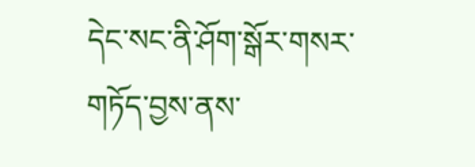དེང་སང་ནི་ཤོག་སྒོར་གསར་གཏོད་བྱས་ནས་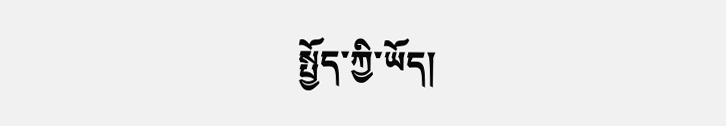སྤྱོད་ཀྱི་ཡོད།